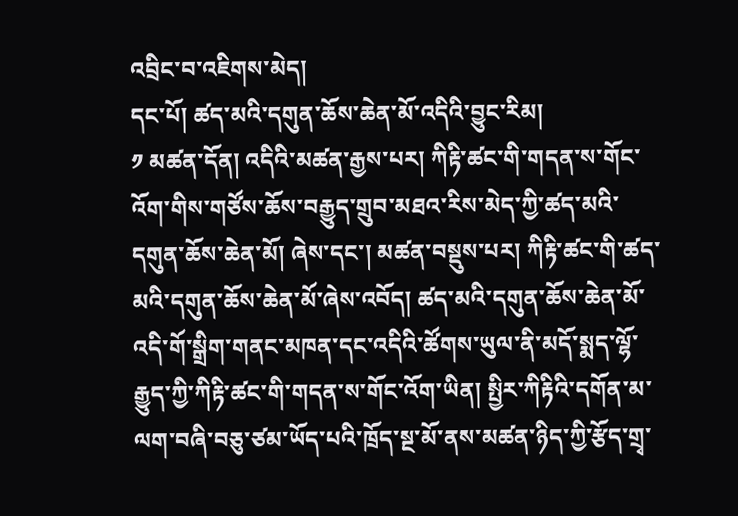འབྲིང་བ་འཇིགས་མེད།
དང་པོ། ཚད་མའི་དགུན་ཆོས་ཆེན་མོ་འདིའི་བྱུང་རིམ།
༡ མཚན་དོན། འདིའི་མཚན་རྒྱས་པར། ཀིརྟི་ཚང་གི་གདན་ས་གོང་འོག་གིས་གཙོས་ཆོས་བརྒྱུད་གྲུབ་མཐའ་རིས་མེད་ཀྱི་ཚད་མའི་དགུན་ཆོས་ཆེན་མོ། ཞེས་དང་། མཚན་བསྡུས་པར། ཀིརྟི་ཚང་གི་ཚད་མའི་དགུན་ཆོས་ཆེན་མོ་ཞེས་འབོད། ཚད་མའི་དགུན་ཆོས་ཆེན་མོ་འདི་གོ་སྒྲིག་གནང་མཁན་དང་འདིའི་ཚོགས་ཡུལ་ནི་མདོ་སྨད་ལྷོ་རྒྱུད་ཀྱི་ཀིརྟི་ཚང་གི་གདན་ས་གོང་འོག་ཡིན། སྤྱིར་ཀིརྟིའི་དགོན་མ་ལག་བཞི་བཅུ་ཙམ་ཡོད་པའི་ཁྲོད་སྔ་མོ་ནས་མཚན་ཉིད་ཀྱི་རྩོད་གྲྭ་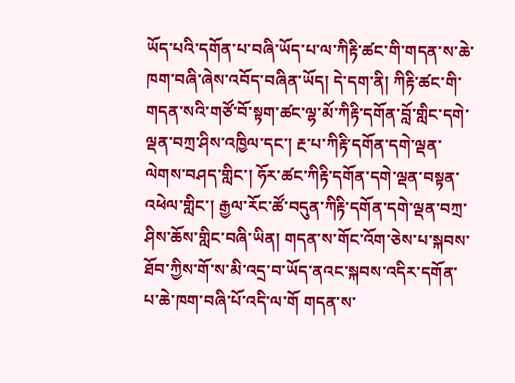ཡོད་པའི་དགོན་པ་བཞི་ཡོད་པ་ལ་ཀིརྟི་ཚང་གི་གདན་ས་ཆེ་ཁག་བཞི་ཞེས་འབོད་བཞིན་ཡོད། དེ་དག་ནི། ཀིརྟི་ཚང་གི་གདན་སའི་གཙོ་བོ་སྟག་ཚང་ལྷ་མོ་ཀིརྟི་དགོན་བློ་གླིང་དགེ་ལྡན་བཀྲ་ཤིས་འཁྱིལ་དང་། རྔ་པ་ཀིརྟི་དགོན་དགེ་ལྡན་ལེགས་བཤད་གླིང་། ཧོར་ཚང་ཀིརྟི་དགོན་དགེ་ལྡན་བསྟན་འཕེལ་གླིང་། རྒྱལ་རོང་ཚོ་བདུན་ཀིརྟི་དགོན་དགེ་ལྡན་བཀྲ་ཤིས་ཆོས་གླིང་བཞི་ཡིན། གདན་ས་གོང་འོག་ཅེས་པ་སྐབས་ཐོབ་ཀྱིས་གོ་ས་མི་འདྲ་བ་ཡོད་ནའང་སྐབས་འདིར་དགོན་པ་ཆེ་ཁག་བཞི་པོ་འདི་ལ་གོ གདན་ས་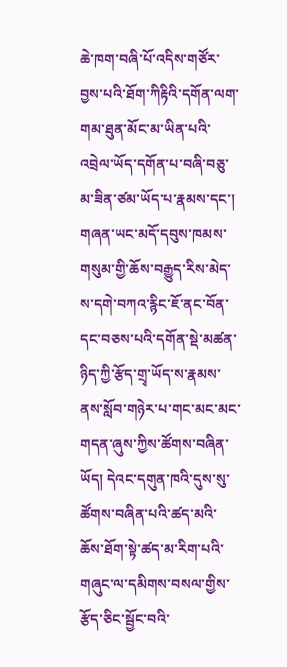ཆེ་ཁག་བཞི་པོ་འདིས་གཙོར་བྱས་པའི་ཐོག་ཀིརྟིའི་དགོན་ལག་གམ་ཐུན་མོང་མ་ཡིན་པའི་འབྲེལ་ཡོད་དགོན་པ་བཞི་བཅུ་མ་ཟིན་ཙམ་ཡོད་པ་རྣམས་དང་།
གཞན་ཡང་མདོ་དབུས་ཁམས་གསུམ་གྱི་ཆོས་བརྒྱུད་རིས་མེད་ས་དགེ་བཀའ་རྙིང་ཇོ་ནང་བོན་དང་བཅས་པའི་དགོན་སྡེ་མཚན་ཉིད་ཀྱི་རྩོད་གྲྭ་ཡོད་ས་རྣམས་ནས་སློབ་གཉེར་པ་གང་མང་མང་གདན་ཞུས་ཀྱིས་ཚོགས་བཞིན་ཡོད། དེའང་དགུན་ཁའི་དུས་སུ་ཚོགས་བཞིན་པའི་ཚད་མའི་ཆོས་ཐོག་སྟེ་ཚད་མ་རིག་པའི་གཞུང་ལ་དམིགས་བསལ་གྱིས་རྩོད་ཅིང་སྦྱོང་བའི་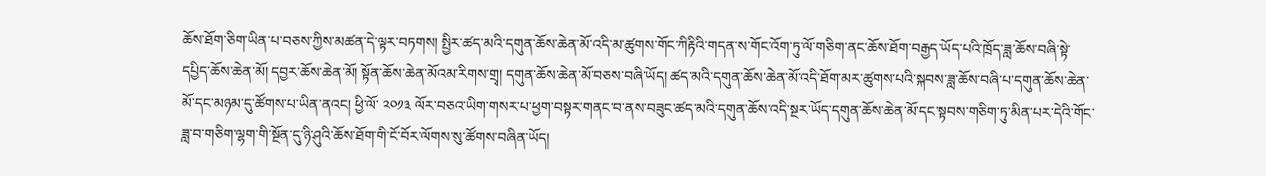ཆོས་ཐོག་ཅིག་ཡིན་པ་བཅས་ཀྱིས་མཚན་དེ་ལྟར་བཏགས། སྤྱིར་ཚད་མའི་དགུན་ཆོས་ཆེན་མོ་འདི་མ་ཚུགས་གོང་ཀིརྟིའི་གདན་ས་གོང་འོག་ཏུ་ལོ་གཅིག་ནང་ཆོས་ཐོག་བརྒྱད་ཡོད་པའི་ཁྲོད་ཟླ་ཆོས་བཞི་སྟེ་དཔྱིད་ཆོས་ཆེན་མོ། དབྱར་ཆོས་ཆེན་མོ། སྟོན་ཆོས་ཆེན་མོའམ་རིགས་གྲྭ། དགུན་ཆོས་ཆེན་མོ་བཅས་བཞི་ཡོད། ཚད་མའི་དགུན་ཆོས་ཆེན་མོ་འདི་ཐོག་མར་ཚུགས་པའི་སྐབས་ཟླ་ཆོས་བཞི་པ་དགུན་ཆོས་ཆེན་མོ་དང་མཉམ་དུ་ཚོགས་པ་ཡིན་ནའང། ཕྱི་ལོ་ ༢༠༡༣ ལོར་བཅའ་ཡིག་གསར་པ་ཕྱག་བསྟར་གནང་བ་ནས་བཟུང་ཚད་མའི་དགུན་ཆོས་འདི་སྔར་ཡོད་དགུན་ཆོས་ཆེན་མོ་དང་སྟབས་གཅིག་ཏུ་མིན་པར་དེའི་གོང་ཟླ་བ་གཅིག་ལྷག་གི་སྔོན་དུ་ཉི་ཤུའི་ཆོས་ཐོག་གི་ངོ་བོར་ལོགས་སུ་ཚོགས་བཞིན་ཡོད།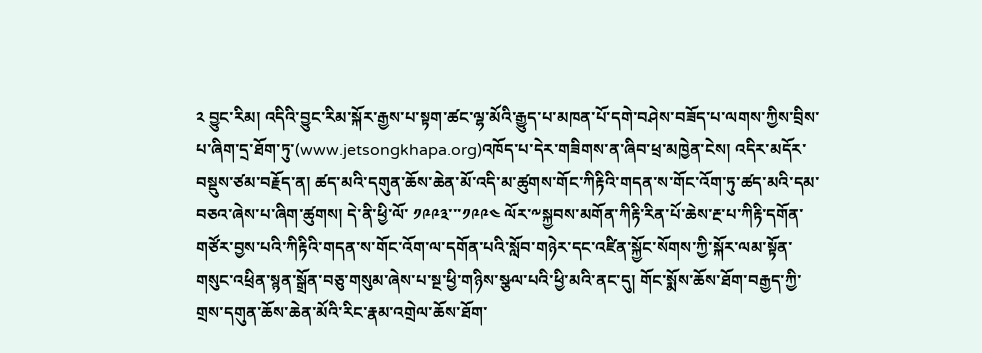༢ བྱུང་རིམ། འདིའི་བྱུང་རིམ་སྐོར་རྒྱས་པ་སྟག་ཚང་ལྷ་མོའི་རྒྱུད་པ་མཁན་པོ་དགེ་བཤེས་བཟོད་པ་ལགས་ཀྱིས་བྲིས་པ་ཞིག་དྲ་ཐོག་ཏུ་(www.jetsongkhapa.org)འཁོད་པ་དེར་གཟིགས་ན་ཞིབ་ཕྲ་མཁྱེན་ངེས། འདིར་མདོར་བསྡུས་ཙམ་བརྗོད་ན། ཚད་མའི་དགུན་ཆོས་ཆེན་མོ་འདི་མ་ཚུགས་གོང་ཀིརྟིའི་གདན་ས་གོང་འོག་ཏུ་ཚད་མའི་དམ་བཅའ་ཞེས་པ་ཞིག་ཚུགས། དེ་ནི་ཕྱི་ལོ་ ༡༩༩༣་་་༡༩༩༤ ལོར་༸སྐྱབས་མགོན་ཀིརྟི་རིན་པོ་ཆེས་རྔ་པ་ཀིརྟི་དགོན་གཙོར་བྱས་པའི་ཀིརྟིའི་གདན་ས་གོང་འོག་ལ་དགོན་པའི་སློབ་གཉེར་དང་འཛིན་སྐྱོང་སོགས་ཀྱི་སྐོར་ལམ་སྟོན་གསུང་འཕྲིན་སྙན་སྒྲོན་བཅུ་གསུམ་ཞེས་པ་སྔ་ཕྱི་གཉིས་སྩལ་པའི་ཕྱི་མའི་ནང་དུ། གོང་སྨོས་ཆོས་ཐོག་བརྒྱད་ཀྱི་གྲས་དགུན་ཆོས་ཆེན་མོའི་རིང་རྣམ་འགྲེལ་ཆོས་ཐོག་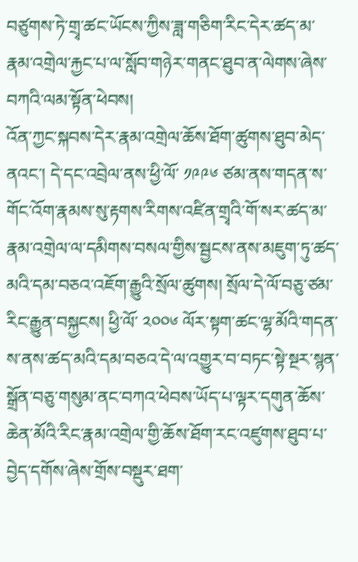བཙུགས་ཏེ་གྲྭ་ཚང་ཡོངས་ཀྱིས་ཟླ་གཅིག་རིང་དེར་ཚད་མ་རྣམ་འགྲེལ་རྐྱང་པ་ལ་སློབ་གཉེར་གནང་ཐུབ་ན་ལེགས་ཞེས་བཀའི་ལམ་སྟོན་ཕེབས།
འོན་ཀྱང་སྐབས་དེར་རྣམ་འགྲེལ་ཆོས་ཐོག་ཚུགས་ཐུབ་མེད་ནའང་། དེ་དང་འབྲེལ་ནས་ཕྱི་ལོ་ ༡༩༩༦ ཙམ་ནས་གདན་ས་གོང་འོག་རྣམས་སུ་རྟགས་རིགས་འཛིན་གྲྭའི་གོ་སར་ཚད་མ་རྣམ་འགྲེལ་ལ་དམིགས་བསལ་གྱིས་སྦྱངས་ནས་མཇུག་ཏུ་ཚད་མའི་དམ་བཅའ་འཇོག་རྒྱུའི་སྲོལ་ཚུགས། སྲོལ་དེ་ལོ་བཅུ་ཙམ་རིང་རྒྱུན་བསྐྱངས། ཕྱི་ལོ་ ༢༠༠༦ ལོར་སྟག་ཚང་ལྷ་མོའི་གདན་ས་ནས་ཚད་མའི་དམ་བཅའ་དེ་ལ་འགྱུར་བ་བཏང་སྟེ་སྔར་སྙན་སྒྲོན་བཅུ་གསུམ་ནང་བཀའ་ཕེབས་ཡོད་པ་ལྟར་དགུན་ཆོས་ཆེན་མོའི་རིང་རྣམ་འགྲེལ་གྱི་ཆོས་ཐོག་རང་འཛུགས་ཐུབ་པ་བྱེད་དགོས་ཞེས་གྲོས་བསྡུར་ཐག་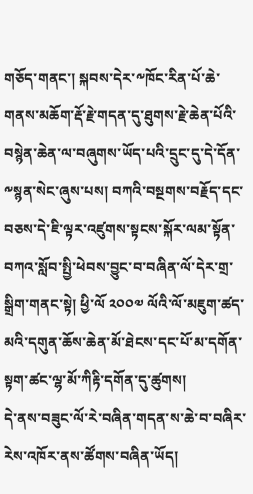གཅོད་གནང་། སྐབས་དེར་༸ཁོང་རིན་པོ་ཆེ་གནས་མཆོག་རྡོ་རྗེ་གདན་དུ་ཐུགས་རྗེ་ཆེན་པོའི་བསྙེན་ཆེན་ལ་བཞུགས་ཡོད་པའི་དྲུང་དུ་དེ་དོན་༸སྙན་སེང་ཞུས་པས། བཀའི་བསྔགས་བརྗོད་དང་བཅས་དེ་ཇི་ལྟར་འཛུགས་སྟངས་སྐོར་ལམ་སྟོན་བཀའ་སློབ་སྤྱི་ཕེབས་བྱུང་བ་བཞིན་ལོ་དེར་གྲ་སྒྲིག་གནང་སྟེ། ཕྱི་ལོ ༢༠༠༧ ལོའི་ལོ་མཇུག་ཚད་མའི་དགུན་ཆོས་ཆེན་མོ་ཐེངས་དང་པོ་མ་དགོན་སྟག་ཚང་ལྷ་མོ་ཀིརྟི་དགོན་དུ་ཚུགས།
དེ་ནས་བཟུང་ལོ་རེ་བཞིན་གདན་ས་ཆེ་བ་བཞིར་རེས་འཁོར་ནས་ཚོགས་བཞིན་ཡོད།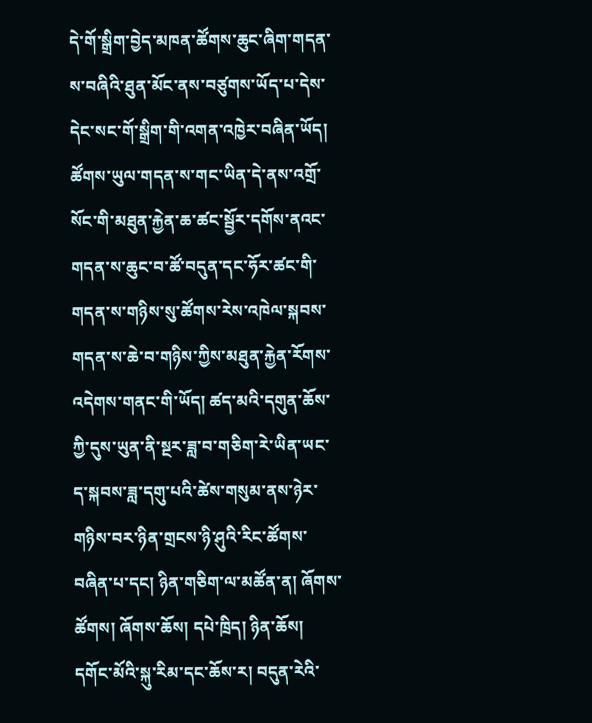དེ་གོ་སྒྲིག་བྱེད་མཁན་ཚོགས་ཆུང་ཞིག་གདན་ས་བཞིའི་ཐུན་མོང་ནས་བཙུགས་ཡོད་པ་དེས་དེང་སང་གོ་སྒྲིག་གི་འགན་འཁྱེར་བཞིན་ཡོད། ཚོགས་ཡུལ་གདན་ས་གང་ཡིན་དེ་ནས་འགྲོ་སོང་གི་མཐུན་རྐྱེན་ཆ་ཚང་སྦྱོར་དགོས་ནའང་གདན་ས་ཆུང་བ་ཚོ་བདུན་དང་ཧོར་ཚང་གི་གདན་ས་གཉིས་སུ་ཚོགས་རེས་འཁེལ་སྐབས་གདན་ས་ཆེ་བ་གཉིས་ཀྱིས་མཐུན་རྐྱེན་རོགས་འདེགས་གནང་གི་ཡོད། ཚད་མའི་དགུན་ཆོས་ཀྱི་དུས་ཡུན་ནི་སྔར་ཟླ་བ་གཅིག་རེ་ཡིན་ཡང་ད་སྐབས་ཟླ་དགུ་པའི་ཚེས་གསུམ་ནས་ཉེར་གཉིས་བར་ཉིན་གྲངས་ཉི་ཤུའི་རིང་ཚོགས་བཞིན་པ་དང། ཉིན་གཅིག་ལ་མཚོན་ན། ཞོགས་ཚོགས། ཞོགས་ཆོས། དཔེ་ཁྲིད། ཉིན་ཆོས། དགོང་མོའི་སྐུ་རིམ་དང་ཆོས་ར། བདུན་རེའི་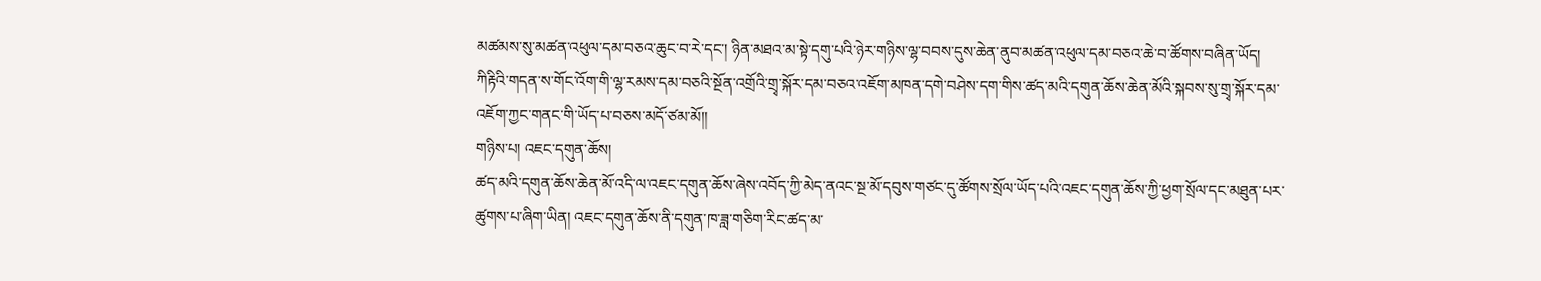མཚམས་སུ་མཚན་འཕུལ་དམ་བཅའ་ཆུང་བ་རེ་དང་། ཉིན་མཐའ་མ་སྟེ་དགུ་པའི་ཉེར་གཉིས་ལྷ་བབས་དུས་ཆེན་ནུབ་མཚན་འཕུལ་དམ་བཅའ་ཆེ་བ་ཚོགས་བཞིན་ཡོད། ཀིརྟིའི་གདན་ས་གོང་འོག་གི་ལྷ་རམས་དམ་བཅའི་སྔོན་འགྲོའི་གྲྭ་སྐོར་དམ་བཅའ་འཇོག་མཁན་དགེ་བཤེས་དག་གིས་ཚད་མའི་དགུན་ཆོས་ཆེན་མོའི་སྐབས་སུ་གྲྭ་སྐོར་དམ་འཇོག་ཀྱང་གནང་གི་ཡོད་པ་བཅས་མདོ་ཙམ་མོ།།
གཉིས་པ། འཇང་དགུན་ཆོས།
ཚད་མའི་དགུན་ཆོས་ཆེན་མོ་འདི་ལ་འཇང་དགུན་ཆོས་ཞེས་འབོད་ཀྱི་མེད་ནའང་སྔ་མོ་དབུས་གཙང་དུ་ཚོགས་སྲོལ་ཡོད་པའི་འཇང་དགུན་ཆོས་ཀྱི་ཕྱག་སྲོལ་དང་མཐུན་པར་ཚུགས་པ་ཞིག་ཡིན། འཇང་དགུན་ཆོས་ནི་དགུན་ཁ་ཟླ་གཅིག་རིང་ཚད་མ་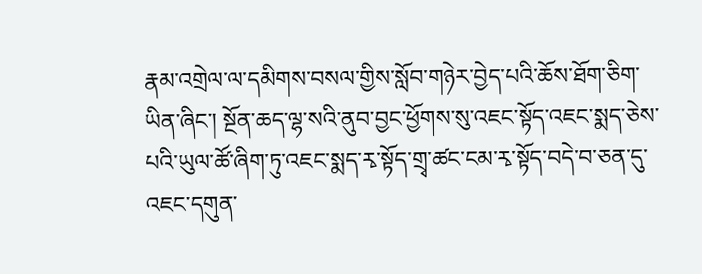རྣམ་འགྲེལ་ལ་དམིགས་བསལ་གྱིས་སློབ་གཉེར་བྱེད་པའི་ཆོས་ཐོག་ཅིག་ཡིན་ཞིང་། སྔོན་ཆད་ལྷ་སའི་ནུབ་བྱང་ཕྱོགས་སུ་འཇང་སྟོད་འཇང་སྨད་ཅེས་པའི་ཡུལ་ཚོ་ཞིག་ཏུ་འཇང་སྨད་རྭ་སྟོད་གྲྭ་ཚང་ངམ་རྭ་སྟོད་བདེ་བ་ཅན་དུ་འཇང་དགུན་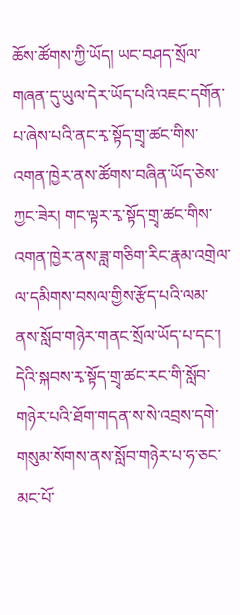ཆོས་ཚོགས་ཀྱི་ཡོད། ཡང་བཤད་སྲོལ་གཞན་དུ་ཡུལ་དེར་ཡོད་པའི་འཇང་དགོན་པ་ཞེས་པའི་ནང་རྭ་སྟོད་གྲྭ་ཚང་གིས་འགན་ཁྱེར་ནས་ཚོགས་བཞིན་ཡོད་ཅེས་ཀྱང་ཟེར། གང་ལྟར་རྭ་སྟོད་གྲྭ་ཚང་གིས་འགན་ཁྱེར་ནས་ཟླ་གཅིག་རིང་རྣམ་འགྲེལ་ལ་དམིགས་བསལ་གྱིས་རྩོད་པའི་ལམ་ནས་སློབ་གཉེར་གནང་སྲོལ་ཡོད་པ་དང་། དེའི་སྐབས་རྭ་སྟོད་གྲྭ་ཚང་རང་གི་སློབ་གཉེར་པའི་ཐོག་གདན་ས་སེ་འབྲས་དགེ་གསུམ་སོགས་ནས་སློབ་གཉེར་པ་ཧ་ཅང་མང་པོ་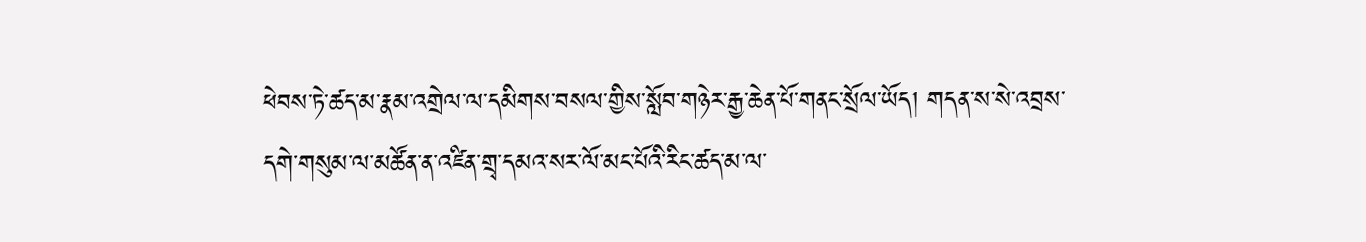ཕེབས་ཏེ་ཚད་མ་རྣམ་འགྲེལ་ལ་དམིགས་བསལ་གྱིས་སློབ་གཉེར་རྒྱ་ཆེན་པོ་གནང་སྲོལ་ཡོད། གདན་ས་སེ་འབྲས་དགེ་གསུམ་ལ་མཚོན་ན་འཛིན་གྲྭ་དམའ་སར་ལོ་མང་པོའི་རིང་ཚད་མ་ལ་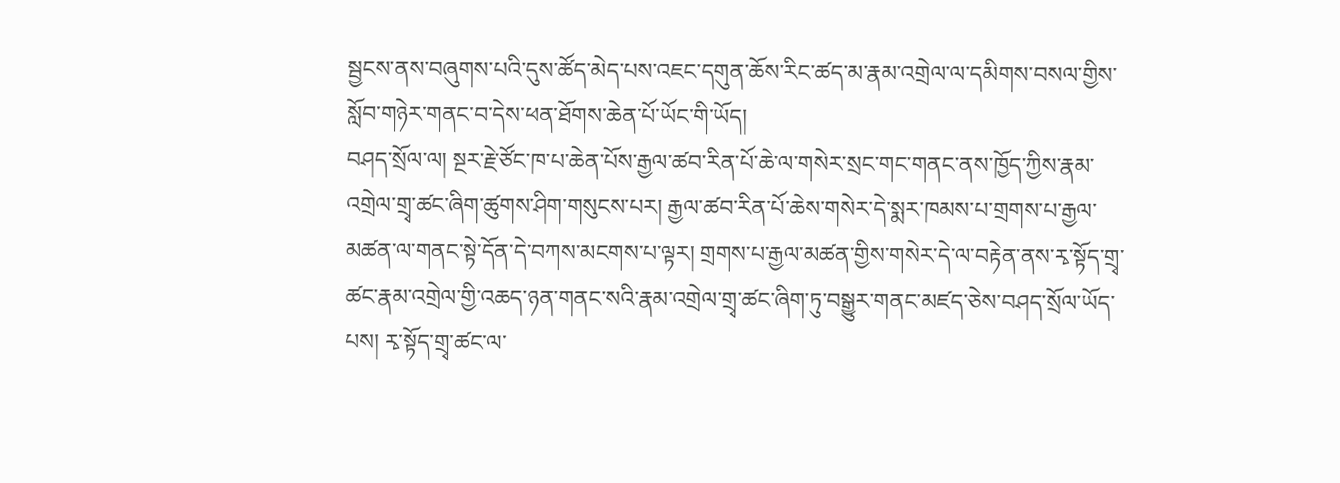སྦྱངས་ནས་བཞུགས་པའི་དུས་ཚོད་མེད་པས་འཇང་དགུན་ཆོས་རིང་ཚད་མ་རྣམ་འགྲེལ་ལ་དམིགས་བསལ་གྱིས་སློབ་གཉེར་གནང་བ་དེས་ཕན་ཐོགས་ཆེན་པོ་ཡོང་གི་ཡོད།
བཤད་སྲོལ་ལ། སྔར་རྗེ་ཙོང་ཁ་པ་ཆེན་པོས་རྒྱལ་ཚབ་རིན་པོ་ཆེ་ལ་གསེར་སྲང་གང་གནང་ནས་ཁྱོད་ཀྱིས་རྣམ་འགྲེལ་གྲྭ་ཚང་ཞིག་ཚུགས་ཤིག་གསུངས་པར། རྒྱལ་ཚབ་རིན་པོ་ཆེས་གསེར་དེ་སྨར་ཁམས་པ་གྲགས་པ་རྒྱལ་མཚན་ལ་གནང་སྟེ་དོན་དེ་བཀས་མངགས་པ་ལྟར། གྲགས་པ་རྒྱལ་མཚན་གྱིས་གསེར་དེ་ལ་བརྟེན་ནས་རྭ་སྟོད་གྲྭ་ཚང་རྣམ་འགྲེལ་གྱི་འཆད་ཉན་གནང་སའི་རྣམ་འགྲེལ་གྲྭ་ཚང་ཞིག་ཏུ་བསྒྱུར་གནང་མཛད་ཅེས་བཤད་སྲོལ་ཡོད་པས། རྭ་སྟོད་གྲྭ་ཚང་ལ་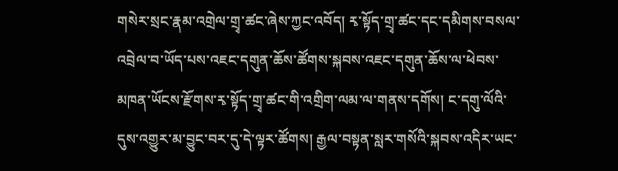གསེར་སྲང་རྣམ་འགྲེལ་གྲྭ་ཚང་ཞེས་ཀྱང་འབོད། རྭ་སྟོད་གྲྭ་ཚང་དང་དམིགས་བསལ་འབྲེལ་བ་ཡོད་པས་འཇང་དགུན་ཆོས་ཚོགས་སྐབས་འཇང་དགུན་ཆོས་ལ་ཕེབས་མཁན་ཡོངས་རྫོགས་རྭ་སྟོད་གྲྭ་ཚང་གི་འགྲིག་ལམ་ལ་གནས་དགོས། ང་དགུ་ལོའི་དུས་འགྱུར་མ་བྱུང་བར་དུ་དེ་ལྟར་ཚོགས། རྒྱལ་བསྟན་སླར་གསོའི་སྐབས་འདིར་ཡང་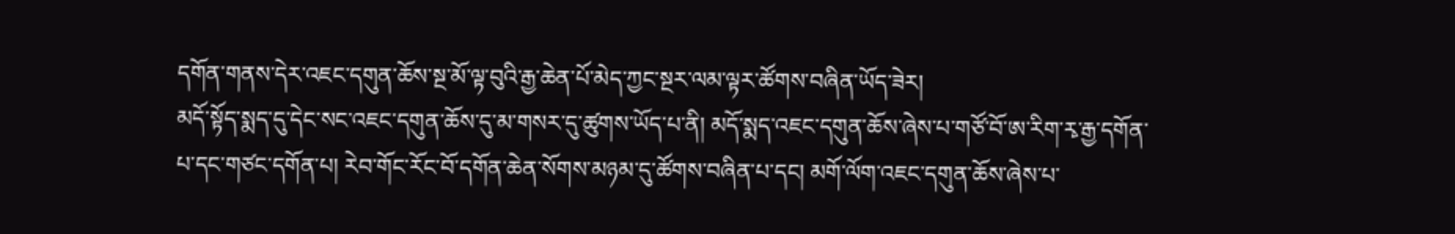དགོན་གནས་དེར་འཇང་དགུན་ཆོས་སྔ་མོ་ལྟ་བུའི་རྒྱ་ཆེན་པོ་མེད་ཀྱང་སྔར་ལམ་ལྟར་ཚོགས་བཞིན་ཡོད་ཟེར།
མདོ་སྟོད་སྨད་དུ་དེང་སང་འཇང་དགུན་ཆོས་དུ་མ་གསར་དུ་ཚུགས་ཡོད་པ་ནི། མདོ་སྨད་འཇང་དགུན་ཆོས་ཞེས་པ་གཙོ་བོ་ཨ་རིག་རྭ་རྒྱ་དགོན་པ་དང་གཙང་དགོན་པ། རེབ་གོང་རོང་བོ་དགོན་ཆེན་སོགས་མཉམ་དུ་ཚོགས་བཞིན་པ་དང། མགོ་ལོག་འཇང་དགུན་ཆོས་ཞེས་པ་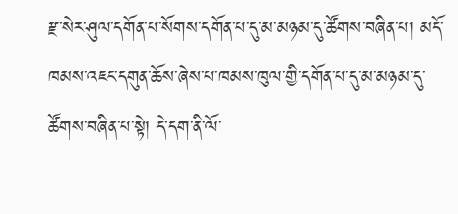རྫ་སེར་ཤུལ་དགོན་པ་སོགས་དགོན་པ་དུ་མ་མཉམ་དུ་ཚོགས་བཞིན་པ། མདོ་ཁམས་འཇང་དགུན་ཆོས་ཞེས་པ་ཁམས་ཁུལ་གྱི་དགོན་པ་དུ་མ་མཉམ་དུ་ཚོགས་བཞིན་པ་སྟེ། དེ་དག་ནི་ལོ་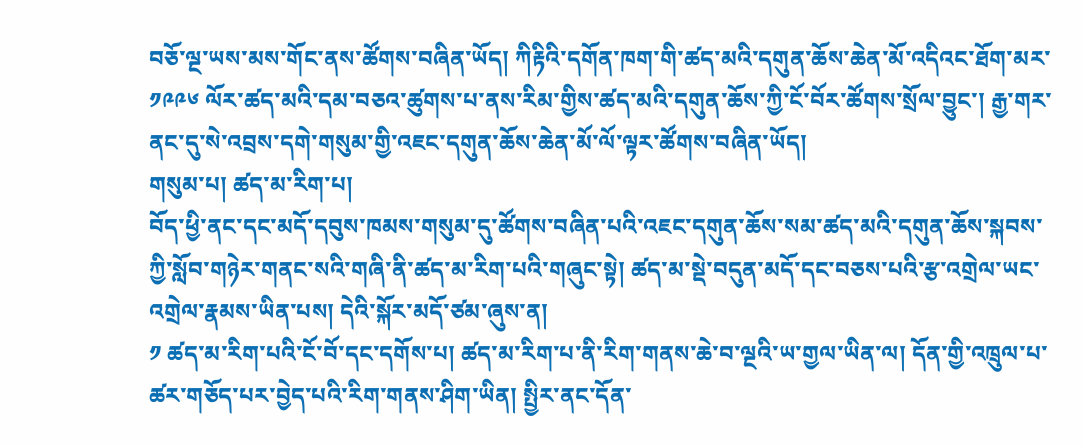བཅོ་ལྔ་ཡས་མས་གོང་ནས་ཚོགས་བཞིན་ཡོད། ཀིརྟིའི་དགོན་ཁག་གི་ཚད་མའི་དགུན་ཆོས་ཆེན་མོ་འདིའང་ཐོག་མར་ ༡༩༩༦ ལོར་ཚད་མའི་དམ་བཅའ་ཚུགས་པ་ནས་རིམ་གྱིས་ཚད་མའི་དགུན་ཆོས་ཀྱི་ངོ་བོར་ཚོགས་སྲོལ་བྱུང་། རྒྱ་གར་ནང་དུ་སེ་འབྲས་དགེ་གསུམ་གྱི་འཇང་དགུན་ཆོས་ཆེན་མོ་ལོ་ལྟར་ཚོགས་བཞིན་ཡོད།
གསུམ་པ། ཚད་མ་རིག་པ།
བོད་ཕྱི་ནང་དང་མདོ་དབུས་ཁམས་གསུམ་དུ་ཚོགས་བཞིན་པའི་འཇང་དགུན་ཆོས་སམ་ཚད་མའི་དགུན་ཆོས་སྐབས་ཀྱི་སློབ་གཉེར་གནང་སའི་གཞི་ནི་ཚད་མ་རིག་པའི་གཞུང་སྟེ། ཚད་མ་སྡེ་བདུན་མདོ་དང་བཅས་པའི་རྩ་འགྲེལ་ཡང་འགྲེལ་རྣམས་ཡིན་པས། དེའི་སྐོར་མདོ་ཙམ་ཞུས་ན།
༡ ཚད་མ་རིག་པའི་ངོ་བོ་དང་དགོས་པ། ཚད་མ་རིག་པ་ནི་རིག་གནས་ཆེ་བ་ལྔའི་ཡ་གྱལ་ཡིན་ལ། དོན་གྱི་འཁྲུལ་པ་ཚར་གཅོད་པར་བྱེད་པའི་རིག་གནས་ཤིག་ཡིན། སྤྱིར་ནང་དོན་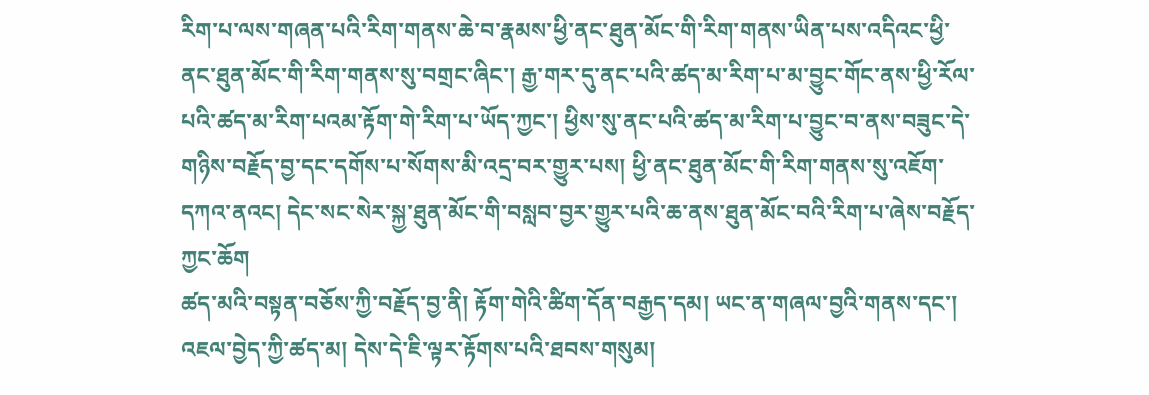རིག་པ་ལས་གཞན་པའི་རིག་གནས་ཆེ་བ་རྣམས་ཕྱི་ནང་ཐུན་མོང་གི་རིག་གནས་ཡིན་པས་འདིའང་ཕྱི་ནང་ཐུན་མོང་གི་རིག་གནས་སུ་བགྲང་ཞིང་། རྒྱ་གར་དུ་ནང་པའི་ཚད་མ་རིག་པ་མ་བྱུང་གོང་ནས་ཕྱི་རོལ་པའི་ཚད་མ་རིག་པའམ་རྟོག་གེ་རིག་པ་ཡོད་ཀྱང་། ཕྱིས་སུ་ནང་པའི་ཚད་མ་རིག་པ་བྱུང་བ་ནས་བཟུང་དེ་གཉིས་བརྗོད་བྱ་དང་དགོས་པ་སོགས་མི་འདྲ་བར་གྱུར་པས། ཕྱི་ནང་ཐུན་མོང་གི་རིག་གནས་སུ་འཇོག་དཀའ་ནའང། དེང་སང་སེར་སྐྱ་ཐུན་མོང་གི་བསླབ་བྱར་གྱུར་པའི་ཆ་ནས་ཐུན་མོང་བའི་རིག་པ་ཞེས་བརྗོད་ཀྱང་ཆོག
ཚད་མའི་བསྟན་བཅོས་ཀྱི་བརྗོད་བྱ་ནི། རྟོག་གེའི་ཚིག་དོན་བརྒྱད་དམ། ཡང་ན་གཞལ་བྱའི་གནས་དང་། འཇལ་བྱེད་ཀྱི་ཚད་མ། དེས་དེ་ཇི་ལྟར་རྟོགས་པའི་ཐབས་གསུམ།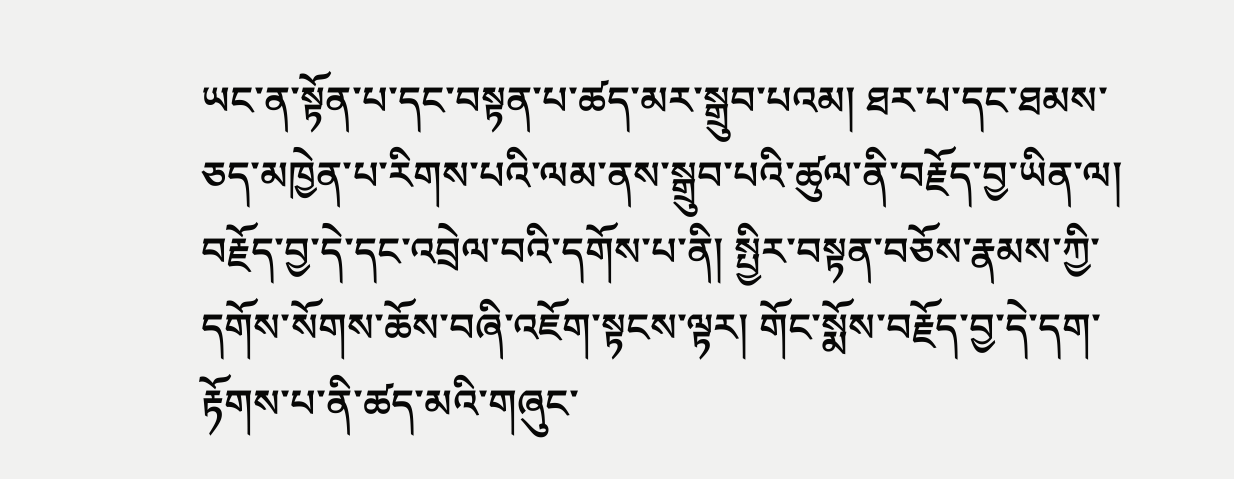ཡང་ན་སྟོན་པ་དང་བསྟན་པ་ཚད་མར་སྒྲུབ་པའམ། ཐར་པ་དང་ཐམས་ཅད་མཁྱེན་པ་རིགས་པའི་ལམ་ནས་སྒྲུབ་པའི་ཚུལ་ནི་བརྗོད་བྱ་ཡིན་ལ། བརྗོད་བྱ་དེ་དང་འབྲེལ་བའི་དགོས་པ་ནི། སྤྱིར་བསྟན་བཅོས་རྣམས་ཀྱི་དགོས་སོགས་ཆོས་བཞི་འཇོག་སྟངས་ལྟར། གོང་སྨོས་བརྗོད་བྱ་དེ་དག་རྟོགས་པ་ནི་ཚད་མའི་གཞུང་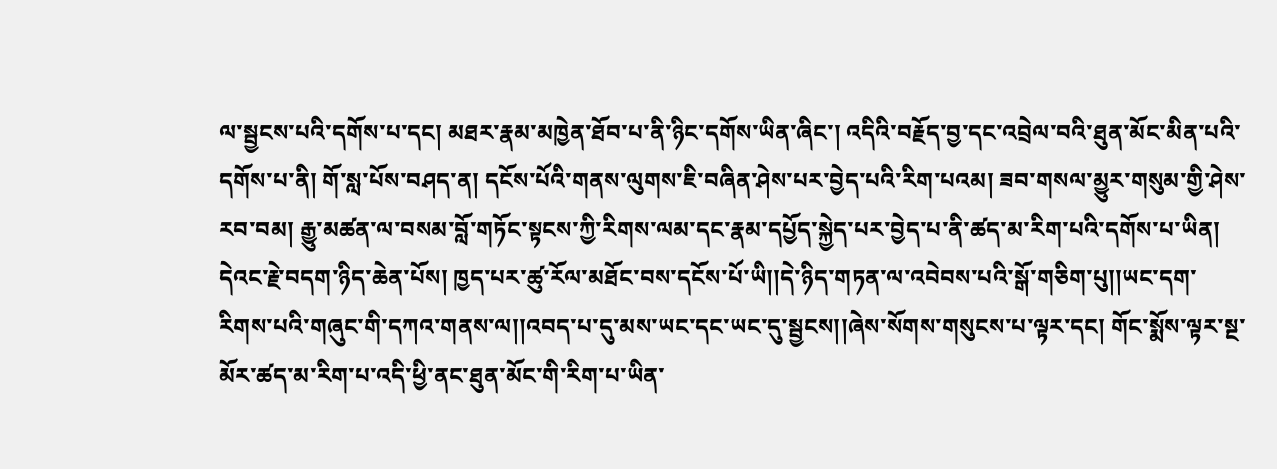ལ་སྦྱངས་པའི་དགོས་པ་དང། མཐར་རྣམ་མཁྱེན་ཐོབ་པ་ནི་ཉིང་དགོས་ཡིན་ཞིང་། འདིའི་བརྗོད་བྱ་དང་འབྲེལ་བའི་ཐུན་མོང་མིན་པའི་དགོས་པ་ནི། གོ་སླ་པོས་བཤད་ན། དངོས་པོའི་གནས་ལུགས་ཇི་བཞིན་ཤེས་པར་བྱེད་པའི་རིག་པའམ། ཟབ་གསལ་མྱུར་གསུམ་གྱི་ཤེས་རབ་བམ། རྒྱུ་མཚན་ལ་བསམ་བློ་གཏོང་སྟངས་ཀྱི་རིགས་ལམ་དང་རྣམ་དཔྱོད་སྐྱེད་པར་བྱེད་པ་ནི་ཚད་མ་རིག་པའི་དགོས་པ་ཡིན།
དེའང་རྗེ་བདག་ཉིད་ཆེན་པོས། ཁྱད་པར་ཚུ་རོལ་མཐོང་བས་དངོས་པོ་ཡི།།དེ་ཉིད་གཏན་ལ་འབེབས་པའི་སྒོ་གཅིག་པུ།།ཡང་དག་རིགས་པའི་གཞུང་གི་དཀའ་གནས་ལ།།འབད་པ་དུ་མས་ཡང་དང་ཡང་དུ་སྦྱངས།།ཞེས་སོགས་གསུངས་པ་ལྟར་དང། གོང་སྨོས་ལྟར་སྔ་མོར་ཚད་མ་རིག་པ་འདི་ཕྱི་ནང་ཐུན་མོང་གི་རིག་པ་ཡིན་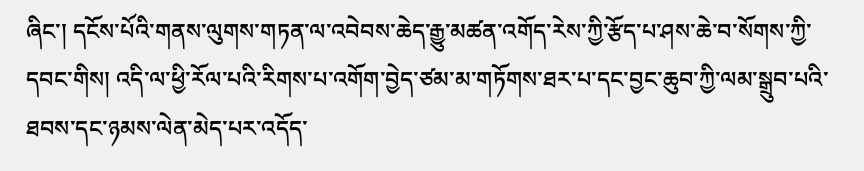ཞིང་། དངོས་པོའི་གནས་ལུགས་གཏན་ལ་འབེབས་ཆེད་རྒྱུ་མཚན་འགོད་རེས་ཀྱི་རྩོད་པ་ཤས་ཆེ་བ་སོགས་ཀྱི་དབང་གིས། འདི་ལ་ཕྱི་རོལ་པའི་རིགས་པ་འགོག་བྱེད་ཙམ་མ་གཏོགས་ཐར་པ་དང་བྱང་ཆུབ་ཀྱི་ལམ་སྒྲུབ་པའི་ཐབས་དང་ཉམས་ལེན་མེད་པར་འདོད་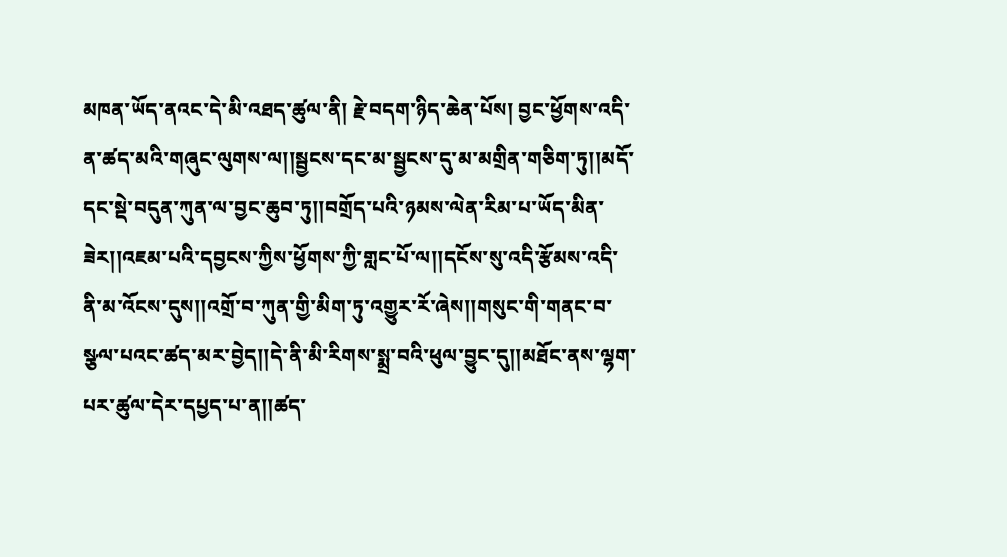མཁན་ཡོད་ནའང་དེ་མི་འཐད་ཚུལ་ནི། རྗེ་བདག་ཉིད་ཆེན་པོས། བྱང་ཕྱོགས་འདི་ན་ཚད་མའི་གཞུང་ལུགས་ལ།།སྦྱངས་དང་མ་སྦྱངས་དུ་མ་མགྲིན་གཅིག་ཏུ།།མདོ་དང་སྡེ་བདུན་ཀུན་ལ་བྱང་ཆུབ་ཏུ།།བགྲོད་པའི་ཉམས་ལེན་རིམ་པ་ཡོད་མིན་ཟེར།།འཇམ་པའི་དབྱངས་ཀྱིས་ཕྱོགས་ཀྱི་གླང་པོ་ལ།།དངོས་སུ་འདི་རྩོམས་འདི་ནི་མ་འོངས་དུས།།འགྲོ་བ་ཀུན་གྱི་མིག་ཏུ་འགྱུར་རོ་ཞེས།།གསུང་གི་གནང་བ་སྩལ་པའང་ཚད་མར་བྱེད།།དེ་ནི་མི་རིགས་སྨྲ་བའི་ཕུལ་བྱུང་དུ།།མཐོང་ནས་ལྷག་པར་ཚུལ་དེར་དཔྱད་པ་ན།།ཚད་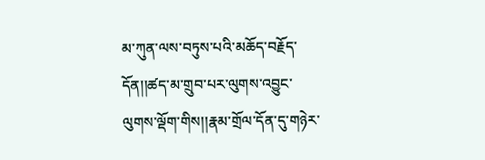མ་ཀུན་ལས་བཏུས་པའི་མཆོད་བརྗོད་དོན།།ཚད་མ་གྲུབ་པར་ལུགས་འབྱུང་ལུགས་ལྡོག་གིས།།རྣམ་གྲོལ་དོན་དུ་གཉེར་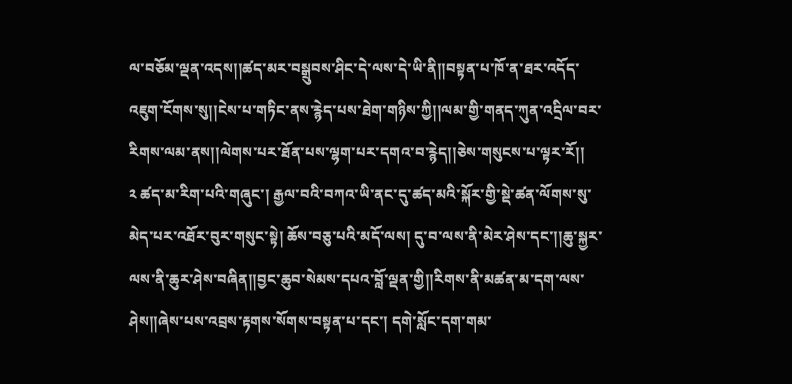ལ་བཅོམ་ལྡན་འདས།།ཚད་མར་བསྒྲུབས་ཤིང་དེ་ལས་དེ་ཡི་ནི།།བསྟན་པ་ཁོ་ན་ཐར་འདོད་འཇུག་ངོགས་སུ།།ངེས་པ་གཏིང་ནས་རྙེད་པས་ཐེག་གཉིས་ཀྱི།།ལམ་གྱི་གནད་ཀུན་འདྲིལ་བར་རིགས་ལམ་ནས།།ལེགས་པར་ཐོན་པས་ལྷག་པར་དགའ་བ་རྙེད།།ཅེས་གསུངས་པ་ལྟར་རོ།།
༢ ཚད་མ་རིག་པའི་གཞུང་། རྒྱལ་བའི་བཀའ་ཡི་ནང་དུ་ཚད་མའི་སྐོར་གྱི་སྡེ་ཚན་ལོགས་སུ་མེད་པར་འཐོར་བུར་གསུང་སྟེ། ཆོས་བཅུ་པའི་མདོ་ལས། དུ་བ་ལས་ནི་མེར་ཤེས་དང་།།ཆུ་སྐྱར་ལས་ནི་ཆུར་ཤེས་བཞིན།།བྱང་ཆུབ་སེམས་དཔའ་བློ་ལྡན་གྱི།།རིགས་ནི་མཚན་མ་དག་ལས་ཤེས།།ཞེས་པས་འབྲས་རྟགས་སོགས་བསྟན་པ་དང་། དགེ་སློང་དག་གམ་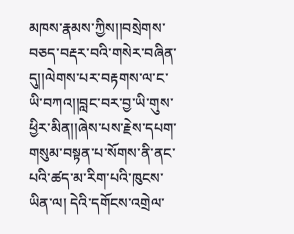མཁས་རྣམས་ཀྱིས།།བསྲེགས་བཅད་བརྡར་བའི་གསེར་བཞིན་དུ།།ལེགས་པར་བརྟགས་ལ་ང་ཡི་བཀའ།།བླང་བར་བྱ་ཡི་གུས་ཕྱིར་མིན།།ཞེས་པས་རྗེས་དཔག་གསུམ་བསྟན་པ་སོགས་ནི་ནང་པའི་ཚད་མ་རིག་པའི་ཁུངས་ཡིན་ལ། དེའི་དགོངས་འགྲེལ་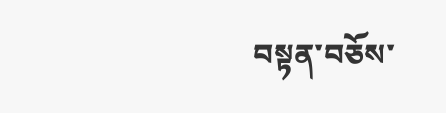བསྟན་བཅོས་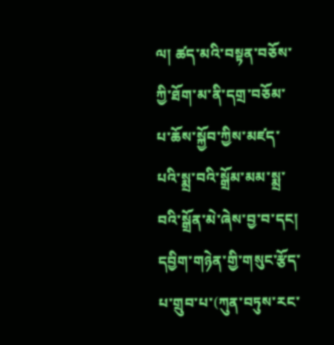ལ། ཚད་མའི་བསྟན་བཅོས་ཀྱི་ཐོག་མ་ནི་དགྲ་བཅོམ་པ་ཆོས་སྐྱོབ་ཀྱིས་མཛད་པའི་སྨྲ་བའི་སྒྲོམ་མམ་སྨྲ་བའི་སྒྲོན་མེ་ཞེས་བྱ་བ་དང། དབྱིག་གཉེན་གྱི་གསུང་རྩོད་པ་གྲུབ་པ་(ཀུན་བཏུས་རང་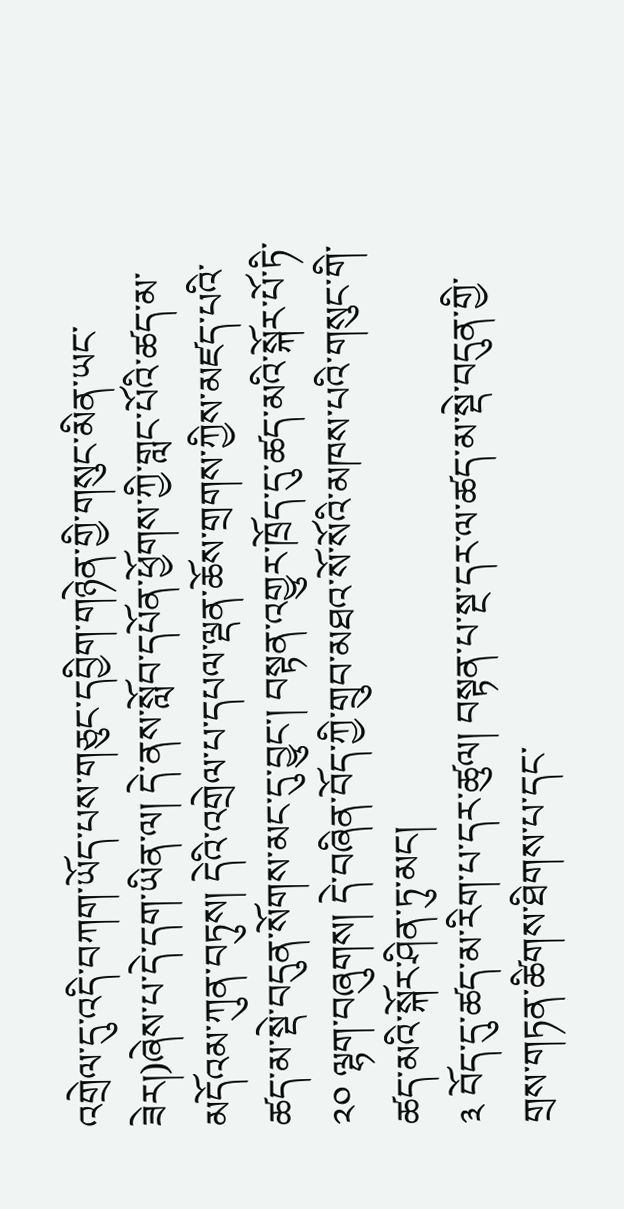འགྲེལ་དུ་འདི་བཀག་ཡོད་པས་གཅུང་དབྱིག་གཉེན་གྱི་གསུང་མིན་ཡང་ཟེར།)ཞེས་པ་དེ་དག་ཡིན་ལ། དེ་ནས་སློབ་དཔོན་ཕྱོགས་ཀྱི་གླང་པོའི་ཚད་མ་མདོའམ་ཀུན་བཏུས། དེའི་འགྲེལ་པ་དཔལ་ལྡན་ཆོས་གྲགས་ཀྱིས་མཛད་པའི་ཚད་མ་སྡེ་བདུན་སོགས་མང་དུ་བྱུང་། བསྟན་འགྱུར་ཁྲོད་དུ་ཚད་མའི་སྐོར་པོ་ཏི་ ༢༠ ལྷག་བཞུགས། དེ་བཞིན་བོད་ཀྱི་གྲུབ་མཐའ་སོ་སོའི་མཁས་པའི་གསུང་གི་ཚད་མའི་སྐོར་ཤིན་ཏུ་མང།
༣ བོད་དུ་ཚད་མ་རིག་པ་དར་ཚུལ། བསྟན་པ་སྔ་དར་ལ་ཚད་མ་སྡེ་བདུན་གྱི་གྲས་གཏན་ཚིགས་ཐིགས་པ་དང་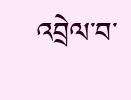འབྲེལ་བ་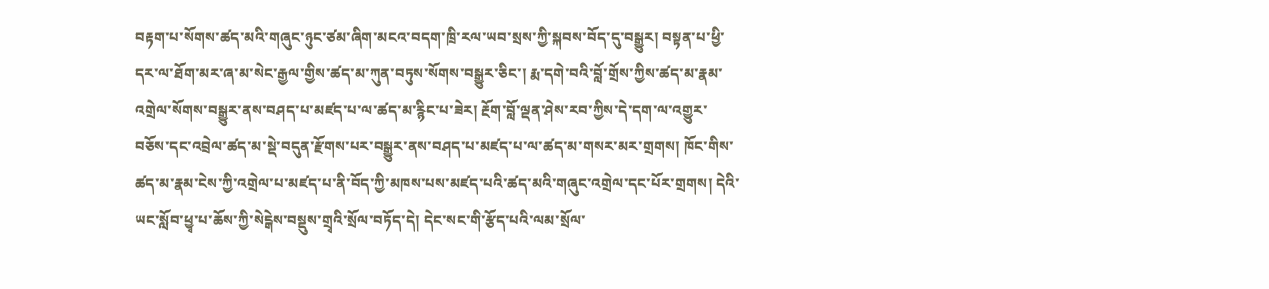བརྟག་པ་སོགས་ཚད་མའི་གཞུང་ཉུང་ཙམ་ཞིག་མངའ་བདག་ཁྲི་རལ་ཡབ་སྲས་ཀྱི་སྐབས་བོད་དུ་བསྒྱུར། བསྟན་པ་ཕྱི་དར་ལ་ཐོག་མར་ཞ་མ་སེང་རྒྱལ་གྱིས་ཚད་མ་ཀུན་བཏུས་སོགས་བསྒྱུར་ཅིང་། རྨ་དགེ་བའི་བློ་གྲོས་ཀྱིས་ཚད་མ་རྣམ་འགྲེལ་སོགས་བསྒྱུར་ནས་བཤད་པ་མཛད་པ་ལ་ཚད་མ་རྙིང་པ་ཟེར། རྔོག་བློ་ལྡན་ཤེས་རབ་ཀྱིས་དེ་དག་ལ་འགྱུར་བཅོས་དང་འབྲེལ་ཚད་མ་སྡེ་བདུན་རྫོགས་པར་བསྒྱུར་ནས་བཤད་པ་མཛད་པ་ལ་ཚད་མ་གསར་མར་གྲགས། ཁོང་གིས་ཚད་མ་རྣམ་ངེས་ཀྱི་འགྲེལ་པ་མཛད་པ་ནི་བོད་ཀྱི་མཁས་པས་མཛད་པའི་ཚད་མའི་གཞུང་འགྲེལ་དང་པོར་གྲགས། དེའི་ཡང་སློབ་ཕྱྭ་པ་ཆོས་ཀྱི་སེངྒེས་བསྡུས་གྲྭའི་སྲོལ་བཏོད་དེ། དེང་སང་གི་རྩོད་པའི་ལམ་སྲོལ་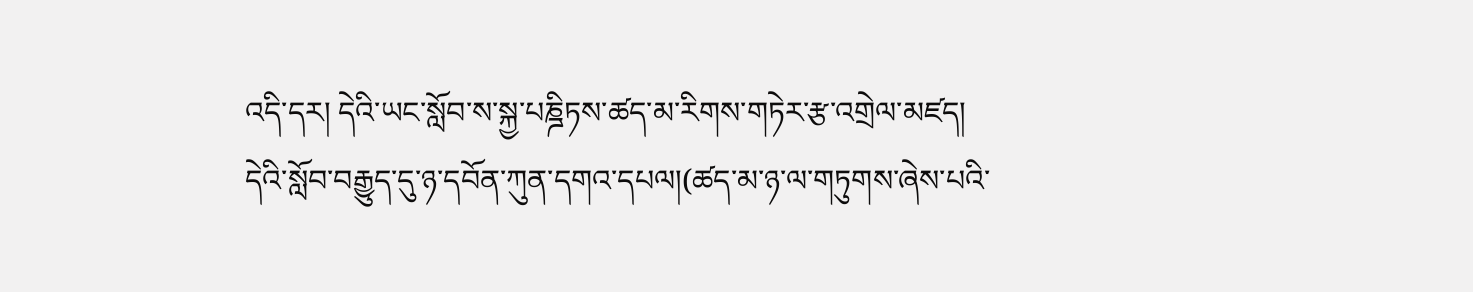འདི་དར། དེའི་ཡང་སློབ་ས་སྐྱ་པཎྜིཏས་ཚད་མ་རིགས་གཏེར་རྩ་འགྲེལ་མཛད། དེའི་སློབ་བརྒྱུད་དུ་ཉ་དབོན་ཀུན་དགའ་དཔལ།(ཚད་མ་ཉ་ལ་གཏུགས་ཞེས་པའི་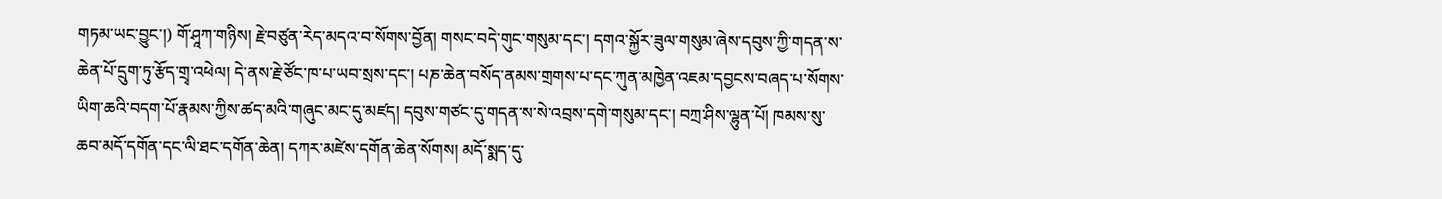གཏམ་ཡང་བྱུང་།) གོ་ཤཱཀ་གཉིས། རྗེ་བཙུན་རེད་མདའ་བ་སོགས་བྱོན། གསང་བདེ་གུང་གསུམ་དང་། དགའ་སྐྱོར་ཟུལ་གསུམ་ཞེས་དབུས་ཀྱི་གདན་ས་ཆེན་པོ་དྲུག་ཏུ་རྩོད་གྲྭ་འཕེལ། དེ་ནས་རྗེ་ཙོང་ཁ་པ་ཡབ་སྲས་དང་། པཎ་ཆེན་བསོད་ནམས་གྲགས་པ་དང་ཀུན་མཁྱེན་འཇམ་དབྱངས་བཞད་པ་སོགས་ཡིག་ཆའི་བདག་པོ་རྣམས་ཀྱིས་ཚད་མའི་གཞུང་མང་དུ་མཛད། དབུས་གཙང་དུ་གདན་ས་སེ་འབྲས་དགེ་གསུམ་དང་། བཀྲ་ཤིས་ལྷུན་པོ། ཁམས་སུ་ཆབ་མདོ་དགོན་དང་ལི་ཐང་དགོན་ཆེན། དཀར་མཛེས་དགོན་ཆེན་སོགས། མདོ་སྨད་དུ་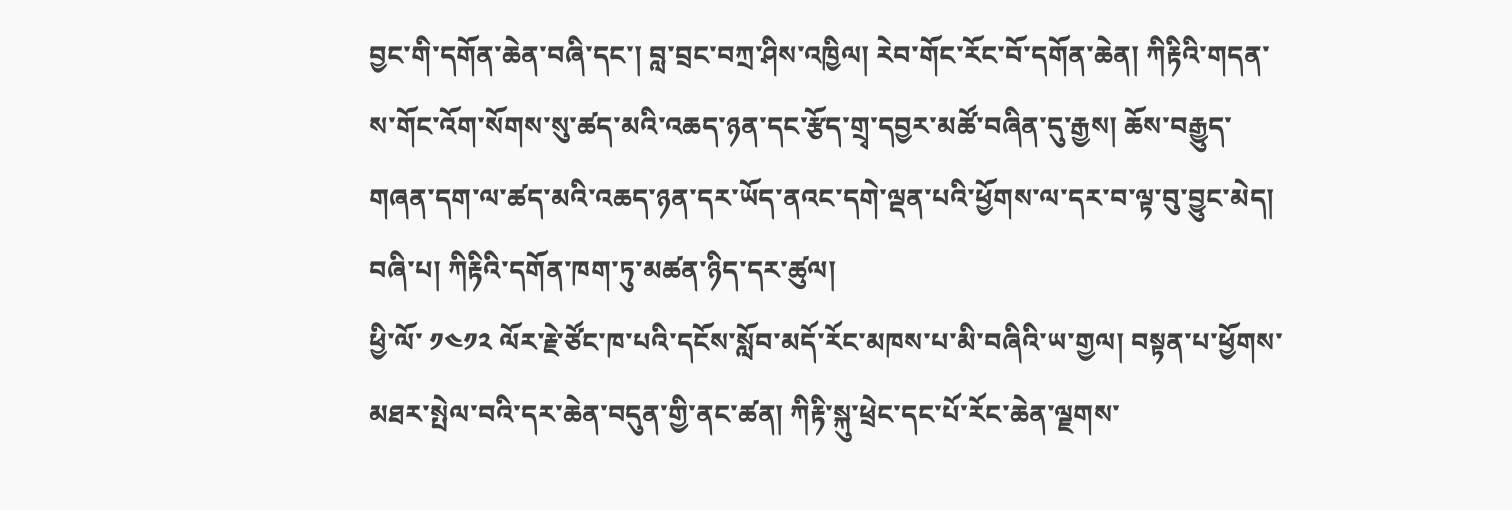བྱང་གི་དགོན་ཆེན་བཞི་དང་། བླ་བྲང་བཀྲ་ཤིས་འཁྱིལ། རེབ་གོང་རོང་བོ་དགོན་ཆེན། ཀིརྟིའི་གདན་ས་གོང་འོག་སོགས་སུ་ཚད་མའི་འཆད་ཉན་དང་རྩོད་གྲྭ་དབྱར་མཚོ་བཞིན་དུ་རྒྱས། ཆོས་བརྒྱུད་གཞན་དག་ལ་ཚད་མའི་འཆད་ཉན་དར་ཡོད་ནའང་དགེ་ལྡན་པའི་ཕྱོགས་ལ་དར་བ་ལྟ་བུ་བྱུང་མེད།
བཞི་པ། ཀིརྟིའི་དགོན་ཁག་ཏུ་མཚན་ཉིད་དར་ཚུལ།
ཕྱི་ལོ་ ༡༤༡༢ ལོར་རྗེ་ཙོང་ཁ་པའི་དངོས་སློབ་མདོ་རོང་མཁས་པ་མི་བཞིའི་ཡ་གྱལ། བསྟན་པ་ཕྱོགས་མཐར་སྤེལ་བའི་དར་ཆེན་བདུན་གྱི་ནང་ཚན། ཀིརྟི་སྐུ་ཕྲེང་དང་པོ་རོང་ཆེན་ལྗགས་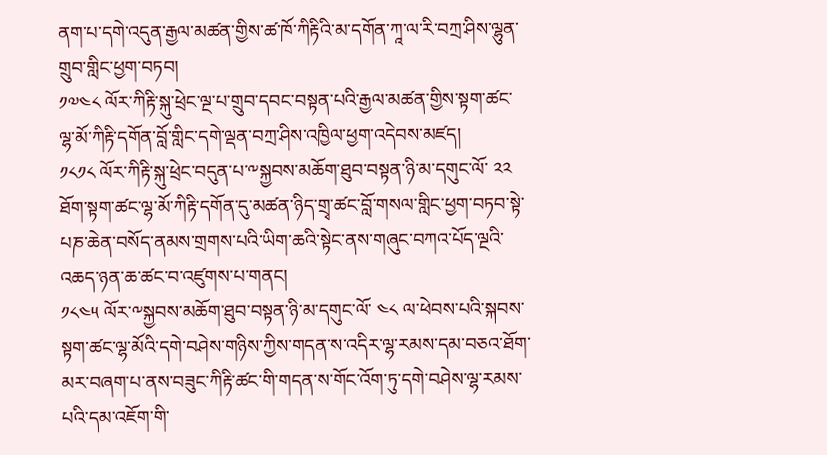ནག་པ་དགེ་འདུན་རྒྱལ་མཚན་གྱིས་ཚ་ཁོ་ཀིརྟིའི་མ་དགོན་ཀཱ་ལ་རི་བཀྲ་ཤིས་ལྷུན་གྲུབ་གླིང་ཕྱག་བཏབ།
༡༧༤༨ ལོར་ཀིརྟི་སྐུ་ཕྲེང་ལྔ་པ་གྲུབ་དབང་བསྟན་པའི་རྒྱལ་མཚན་གྱིས་སྟག་ཚང་ལྷ་མོ་ཀིརྟི་དགོན་བློ་གླིང་དགེ་ལྡན་བཀྲ་ཤིས་འཁྱིལ་ཕྱག་འདེབས་མཛད།
༡༨༡༨ ལོར་ཀིརྟི་སྐུ་ཕྲེང་བདུན་པ་༸སྐྱབས་མཆོག་ཐུབ་བསྟན་ཉི་མ་དགུང་ལོ་ ༢༢ ཐོག་སྟག་ཚང་ལྷ་མོ་ཀིརྟི་དགོན་དུ་མཚན་ཉིད་གྲྭ་ཚང་བློ་གསལ་གླིང་ཕྱག་བཏབ་སྟེ་པཎ་ཆེན་བསོད་ནམས་གྲགས་པའི་ཡིག་ཆའི་སྟེང་ནས་གཞུང་བཀའ་པོད་ལྔའི་འཆད་ཉན་ཆ་ཚང་བ་འཛུགས་པ་གནང།
༡༨༤༥ ལོར་༸སྐྱབས་མཆོག་ཐུབ་བསྟན་ཉི་མ་དགུང་ལོ་ ༤༨ ལ་ཕེབས་པའི་སྐབས་སྟག་ཚང་ལྷ་མོའི་དགེ་བཤེས་གཉིས་ཀྱིས་གདན་ས་འདིར་ལྷ་རམས་དམ་བཅའ་ཐོག་མར་བཞག་པ་ནས་བཟུང་ཀིརྟི་ཚང་གི་གདན་ས་གོང་འོག་ཏུ་དགེ་བཤེས་ལྷ་རམས་པའི་དམ་འཇོག་གི་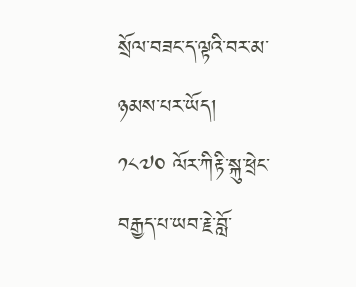སྲོལ་བཟང་ད་ལྟའི་བར་མ་ཉམས་པར་ཡོད།
༡༨༧༠ ལོར་ཀིརྟི་སྐུ་ཕྲེང་བརྒྱད་པ་ཡབ་རྗེ་བློ་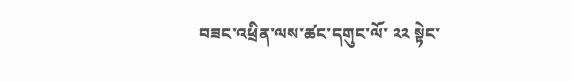བཟང་འཕྲིན་ལས་ཚང་དགུང་ལོ་ ༢༢ སྟེང་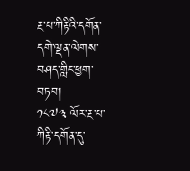རྔ་པ་ཀིརྟིའི་དགོན་དགེ་ལྡན་ལེགས་བཤད་གླིང་ཕྱག་བཏབ།
༡༨༧༣ ལོར་རྔ་པ་ཀིརྟི་དགོན་དུ་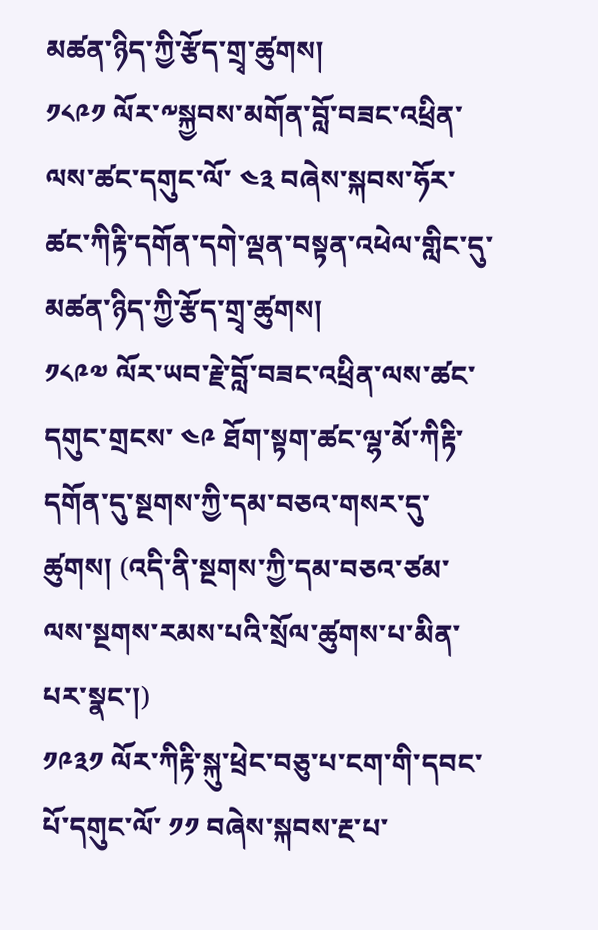མཚན་ཉིད་ཀྱི་རྩོད་གྲྭ་ཚུགས།
༡༨༩༡ ལོར་༸སྐྱབས་མགོན་བློ་བཟང་འཕྲིན་ལས་ཚང་དགུང་ལོ་ ༤༣ བཞེས་སྐབས་ཧོར་ཚང་ཀིརྟི་དགོན་དགེ་ལྡན་བསྟན་འཕེལ་གླིང་དུ་མཚན་ཉིད་ཀྱི་རྩོད་གྲྭ་ཚུགས།
༡༨༩༧ ལོར་ཡབ་རྗེ་བློ་བཟང་འཕྲིན་ལས་ཚང་དགུང་གྲངས་ ༤༩ ཐོག་སྟག་ཚང་ལྷ་མོ་ཀིརྟི་དགོན་དུ་སྔགས་ཀྱི་དམ་བཅའ་གསར་དུ་ཚུགས། (འདི་ནི་སྔགས་ཀྱི་དམ་བཅའ་ཙམ་ལས་སྔགས་རམས་པའི་སྲོལ་ཚུགས་པ་མིན་པར་སྣང་།)
༡༩༣༡ ལོར་ཀིརྟི་སྐུ་ཕྲེང་བཅུ་པ་ངག་གི་དབང་པོ་དགུང་ལོ་ ༡༡ བཞེས་སྐབས་རྔ་པ་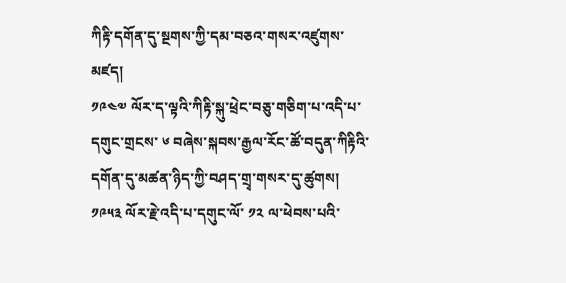ཀིརྟི་དགོན་དུ་སྔགས་ཀྱི་དམ་བཅའ་གསར་འཛུགས་མཛད།
༡༩༤༧ ལོར་ད་ལྟའི་ཀིརྟི་སྐུ་ཕྲེང་བཅུ་གཅིག་པ་འདི་པ་དགུང་གྲངས་ ༦ བཞེས་སྐབས་རྒྱལ་རོང་ཚོ་བདུན་ཀིརྟིའི་དགོན་དུ་མཚན་ཉིད་ཀྱི་བཤད་གྲྭ་གསར་དུ་ཚུགས།
༡༩༥༣ ལོར་རྗེ་འདི་པ་དགུང་ལོ་ ༡༢ ལ་ཕེབས་པའི་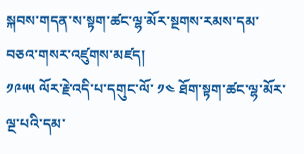སྐབས་གདན་ས་སྟག་ཚང་ལྷ་མོར་སྔགས་རམས་དམ་བཅའ་གསར་འཛུགས་མཛད།
༡༩༥༥ ལོར་རྗེ་འདི་པ་དགུང་ལོ་ ༡༤ ཐོག་སྟག་ཚང་ལྷ་མོར་ལྔ་པའི་དམ་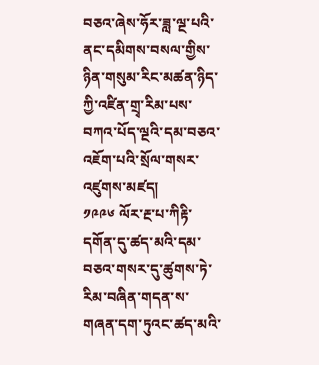བཅའ་ཞེས་ཧོར་ཟླ་ལྔ་པའི་ནང་དམིགས་བསལ་གྱིས་ཉིན་གསུམ་རིང་མཚན་ཉིད་ཀྱི་འཛིན་གྲྭ་རིམ་པས་བཀའ་པོད་ལྔའི་དམ་བཅའ་འཇོག་པའི་སྲོལ་གསར་འཛུགས་མཛད།
༡༩༩༦ ལོར་རྔ་པ་ཀིརྟི་དགོན་དུ་ཚད་མའི་དམ་བཅའ་གསར་དུ་ཚུགས་ཏེ་རིམ་བཞིན་གདན་ས་གཞན་དག་ཏུའང་ཚད་མའི་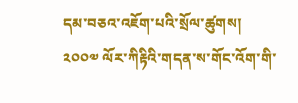དམ་བཅའ་འཇོག་པའི་སྲོལ་ཚུགས།
༢༠༠༧ ལོར་ཀིརྟིའི་གདན་ས་གོང་འོག་གི་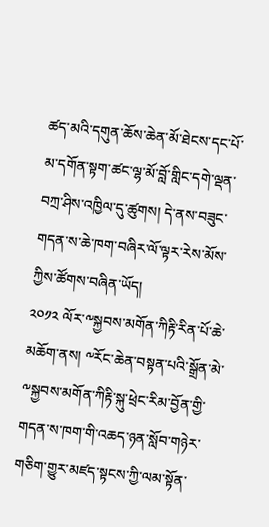ཚད་མའི་དགུན་ཆོས་ཆེན་མོ་ཐེངས་དང་པོ་མ་དགོན་སྟག་ཚང་ལྷ་མོ་བློ་གླིང་དགེ་ལྡན་བཀྲ་ཤིས་འཁྱིལ་དུ་ཚུགས། དེ་ནས་བཟུང་གདན་ས་ཆེ་ཁག་བཞིར་ལོ་ལྟར་རེས་མོས་ཀྱིས་ཚོགས་བཞིན་ཡོད།
༢༠༡༢ ལོར་༸སྐྱབས་མགོན་ཀིརྟི་རིན་པོ་ཆེ་མཆོག་ནས། ༸རོང་ཆེན་བསྟན་པའི་སྒྲོན་མེ་༸སྐྱབས་མགོན་ཀིརྟི་སྐུ་ཕྲེང་རིམ་བྱོན་གྱི་གདན་ས་ཁག་གི་འཆད་ཉན་སློབ་གཉེར་གཅིག་གྱུར་མཛད་སྟངས་ཀྱི་ལམ་སྟོན་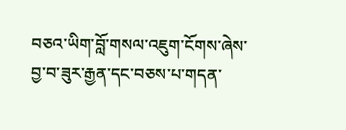བཅའ་ཡིག་བློ་གསལ་འཇུག་ངོགས་ཞེས་བྱ་བ་ཟུར་རྒྱན་དང་བཅས་པ་གདན་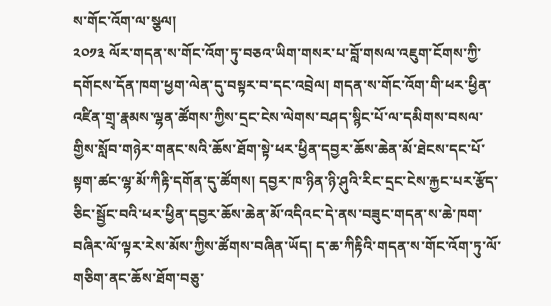ས་གོང་འོག་ལ་སྩལ།
༢༠༡༣ ལོར་གདན་ས་གོང་འོག་ཏུ་བཅའ་ཡིག་གསར་པ་བློ་གསལ་འཇུག་ངོགས་ཀྱི་དགོངས་དོན་ཁག་ཕྱག་ལེན་དུ་བསྟར་བ་དང་འབྲེལ། གདན་ས་གོང་འོག་གི་ཕར་ཕྱིན་འཛིན་གྲྭ་རྣམས་ལྷན་ཚོགས་ཀྱིས་དྲང་ངེས་ལེགས་བཤད་སྙིང་པོ་ལ་དམིགས་བསལ་གྱིས་སློབ་གཉེར་གནང་སའི་ཆོས་ཐོག་སྟེ་ཕར་ཕྱིན་དབྱར་ཆོས་ཆེན་མོ་ཐེངས་དང་པོ་སྟག་ཚང་ལྷ་མོ་ཀིརྟི་དགོན་དུ་ཚོགས། དབྱར་ཁ་ཉིན་ཉི་ཤུའི་རིང་དྲང་ངེས་རྐྱང་པར་རྩོད་ཅིང་སྦྱོང་བའི་ཕར་ཕྱིན་དབྱར་ཆོས་ཆེན་མོ་འདིའང་དེ་ནས་བཟུང་གདན་ས་ཆེ་ཁག་བཞིར་ལོ་ལྟར་རེས་མོས་ཀྱིས་ཚོགས་བཞིན་ཡོད། ད་ཆ་ཀིརྟིའི་གདན་ས་གོང་འོག་ཏུ་ལོ་གཅིག་ནང་ཆོས་ཐོག་བཅུ་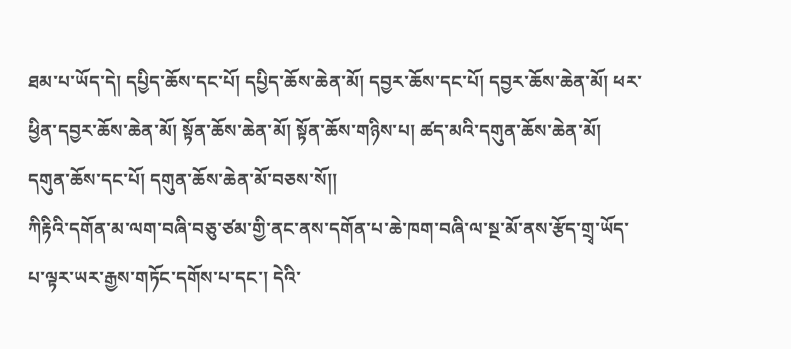ཐམ་པ་ཡོད་དེ། དཔྱིད་ཆོས་དང་པོ། དཔྱིད་ཆོས་ཆེན་མོ། དབྱར་ཆོས་དང་པོ། དབྱར་ཆོས་ཆེན་མོ། ཕར་ཕྱིན་དབྱར་ཆོས་ཆེན་མོ། སྟོན་ཆོས་ཆེན་མོ། སྟོན་ཆོས་གཉིས་པ། ཚད་མའི་དགུན་ཆོས་ཆེན་མོ། དགུན་ཆོས་དང་པོ། དགུན་ཆོས་ཆེན་མོ་བཅས་སོ།།
ཀིརྟིའི་དགོན་མ་ལག་བཞི་བཅུ་ཙམ་གྱི་ནང་ནས་དགོན་པ་ཆེ་ཁག་བཞི་ལ་སྔ་མོ་ནས་རྩོད་གྲྭ་ཡོད་པ་ལྟར་ཡར་རྒྱས་གཏོང་དགོས་པ་དང་། དེའི་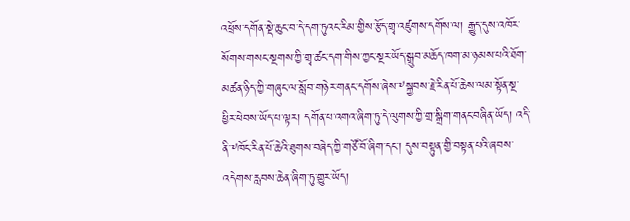འཕྲོས་དགོན་སྡེ་ཆུང་བ་དེ་དག་ཏུའང་རིམ་གྱིས་རྩོད་གྲྭ་འཛུགས་དགོས་ལ། རྒྱུད་དུས་འཁོར་སོགས་གསང་སྔགས་ཀྱི་གྲྭ་ཚང་དག་གིས་ཀྱང་སྔར་ཡོད་སྒྲུབ་མཆོད་ཁག་མ་ཉམས་པའི་ཐོག་མཚན་ཉིད་ཀྱི་གཞུང་ལ་སློབ་གཉེར་གནང་དགོས་ཞེས་༸སྐྱབས་རྗེ་རིན་པོ་ཆེས་ལམ་སྟོན་སྔ་ཕྱིར་ཕེབས་ཡོད་པ་ལྟར། དགོན་པ་འགའ་ཞིག་ཏུ་དེ་ལུགས་ཀྱི་གྲ་སྒྲིག་གནང་བཞིན་ཡོད། འདི་ནི་༸ཁོང་རིན་པོ་ཆེའི་ཐུགས་བཞེད་ཀྱི་གཙོ་བོ་ཞིག་དང་། དུས་བསྟུན་གྱི་བསྟན་པའི་ཞབས་འདེགས་རླབས་ཆེན་ཞིག་ཏུ་གྱུར་ཡོད།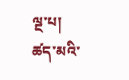ལྔ་པ། ཚད་མའི་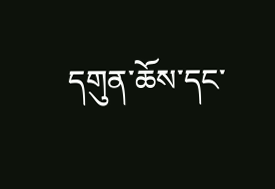དགུན་ཆོས་དང་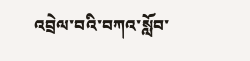འབྲེལ་བའི་བཀའ་སློབ་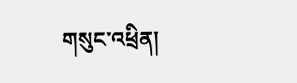གསུང་འཕྲིན།